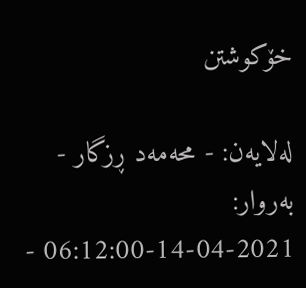خۆکوشتن

له‌لایه‌ن: - محەمەد ڕزگار - به‌روار: 2021-04-14-06:12:00 -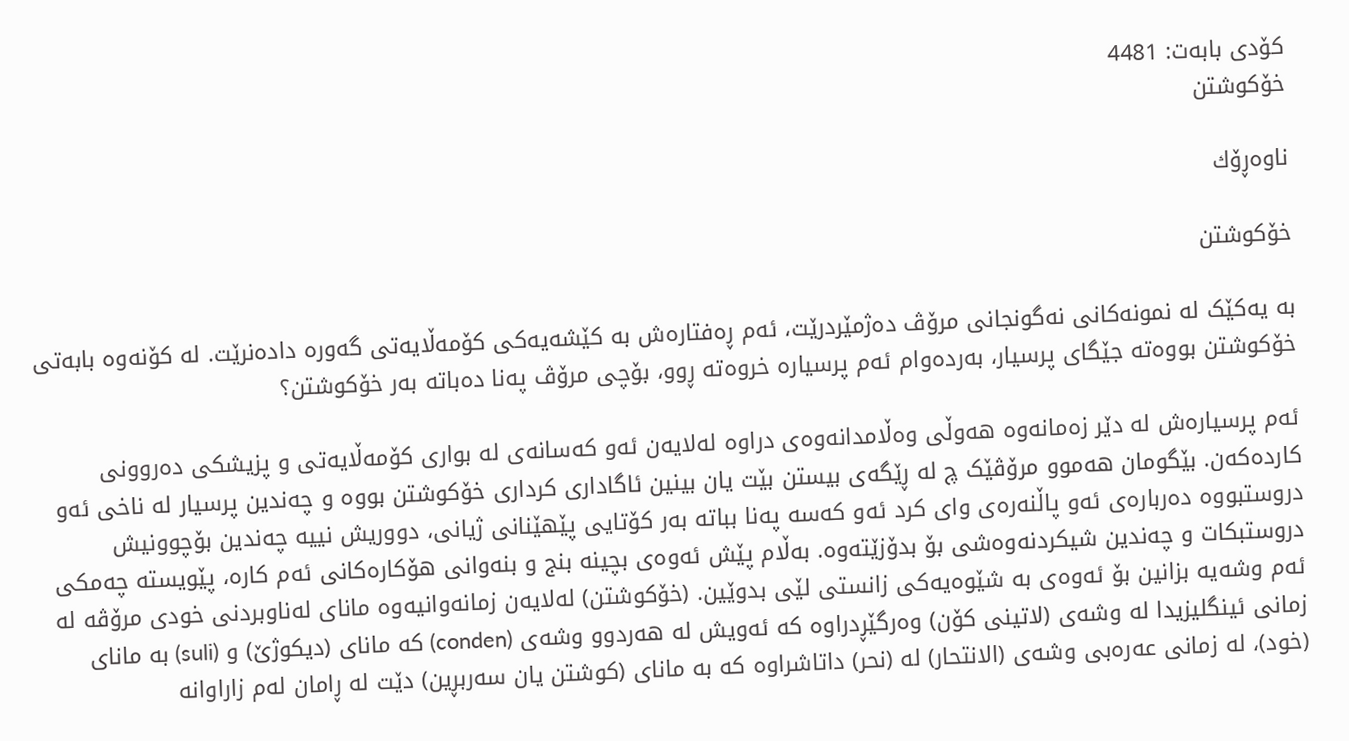کۆدی بابەت: 4481
خۆکوشتن

ناوه‌ڕۆك

خۆکوشتن

بە یەکێک لە نمونەکانی نەگونجانی مرۆڤ دەژمێردرێت، ئەم ڕەفتارەش بە کێشەیەکی کۆمەڵایەتی گەورە دادەنرێت. لە کۆنەوە بابەتی خۆکوشتن بووەتە جێگای پرسیار، بەردەوام ئەم پرسیارە خروەتە ڕوو، بۆچی مرۆڤ پەنا دەباتە بەر خۆکوشتن؟

ئەم پرسیارەش لە دێر زەمانەوە هەوڵی وەڵامدانەوەی دراوە لەلایەن ئەو کەسانەی لە بواری کۆمەڵایەتی و پزیشکی دەروونی کاردەکەن. بێگومان هەموو مرۆڤێک چ لە ڕێگەی بیستن بێت یان بینین ئاگاداری کرداری خۆکوشتن بووە و چەندین پرسیار لە ناخی ئەو دروستبووە دەربارەی ئەو پاڵنەرەی وای کرد ئەو کەسە پەنا بباتە بەر کۆتایی پێهێنانی ژیانی، دووریش نییە چەندین بۆچوونیش دروستبکات و چەندین شیکردنەوەشی بۆ بدۆزێتەوە. بەڵام پێش ئەوەی بچینە بنج و بنەوانی هۆکارەکانی ئەم کارە، پێویستە چەمکی ئەم وشەیە بزانین بۆ ئەوەی بە شێوەیەکی زانستی لێی بدوێین. (خۆکوشتن) لەلایەن زمانەوانیەوە مانای لەناوبردنی خودی مرۆڤە لە زمانی ئینگلیزیدا لە وشەی (لاتینی کۆن) وەرگێڕدراوە کە ئەویش لە هەردوو وشەی (conden) کە مانای (دیکوژێ) و (suli) بە مانای (خود)، لە زمانی عەرەبی وشەی (الانتحار) لە (نحر) داتاشراوە کە بە مانای (کوشتن یان سەربڕین) دێت لە ڕامان لەم زاراوانە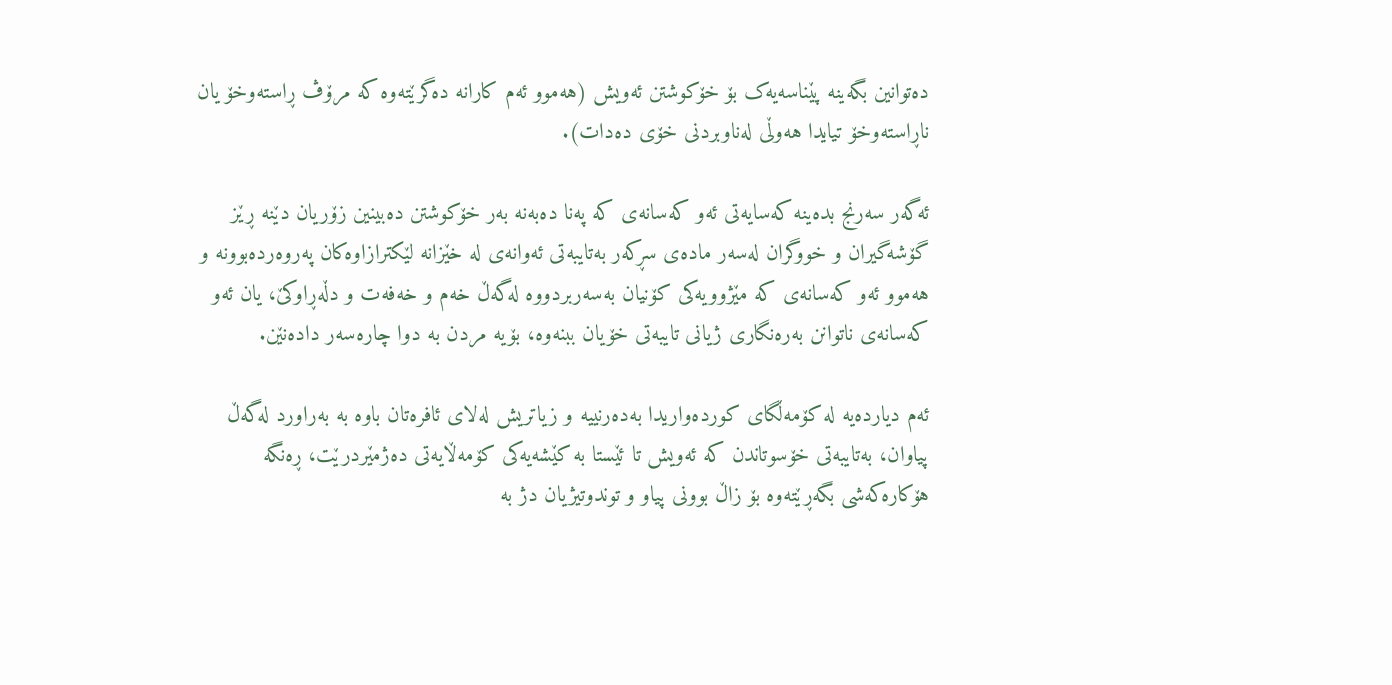دەتوانین بگەینە پێناسەیەک بۆ خۆکوشتن ئەویش (هەموو ئەم کارانە دەگرێتەوە کە مرۆڤ ڕاستەوخۆ یان ناڕاستەوخۆ تیایدا هەوڵی لەناوبردنی خۆی دەدات).

ئەگەر سەرنج بدەینە کەسایەتی ئەو کەسانەی کە پەنا دەبەنە بەر خۆکوشتن دەبینین زۆریان دێنە ڕێز گۆشەگیران و خووگران لەسەر مادەی سڕکەر بەتایبەتی ئەوانەی لە خێزانە لێکترازاوەکان پەروەردەبوونە و هەموو ئەو کەسانەی کە مێژوویەکی کۆنیان بەسەربردووە لەگەڵ خەم و خەفەت و دڵەڕاوکێ، یان ئەو کەسانەی ناتوانن بەرەنگاری ژیانی تایبەتی خۆیان ببنەوە، بۆیە مردن بە دوا چارەسەر دادەنێن.

ئەم دیاردەیە لە کۆمەڵگای کوردەواریدا بەدەرنییە و زیاتریش لەلای ئافرەتان باوە بە بەراورد لەگەڵ پیاوان، بەتایبەتی خۆسوتاندن کە ئەویش تا ئێستا بە کێشەیەکی کۆمەڵایەتی دەژمێردرێت، ڕەنگە هۆکارەکەشی بگەڕێتەوە بۆ زاڵ بوونی پیاو و توندوتیژیان دژ بە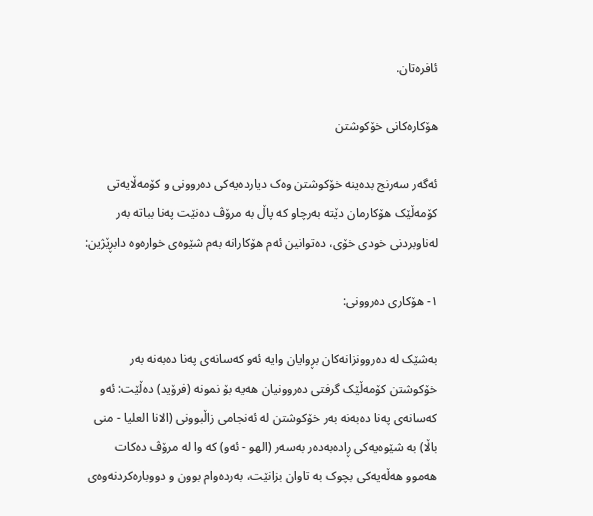ئافرەتان.

هۆکارەکانی خۆکوشتن

ئەگەر سەرنج بدەینە خۆکوشتن وەک دیاردەیەکی دەروونی و کۆمەڵایەتی کۆمەڵێک هۆکارمان دێتە بەرچاو کە پاڵ بە مرۆڤ دەنێت پەنا بباتە بەر لەناوبردنی خودی خۆی، دەتوانین ئەم هۆکارانە بەم شێوەی خوارەوە دابڕێژین:

١- هۆکاری دەروونی:

بەشێک لە دەروونزانەکان بڕوایان وایە ئەو کەسانەی پەنا دەبەنە بەر خۆکوشتن کۆمەڵێک گرفتی دەروونیان هەیە بۆ نمونە (فرۆید) دەڵێت: ئەو کەسانەی پەنا دەبەنە بەر خۆکوشتن لە ئەنجامی زاڵبوونی (الانا العلیا - منی باڵا) بە شێوەیەکی ڕادەبەدەر بەسەر (الهو - ئەو) کە وا لە مرۆڤ دەکات هەموو هەڵەیەکی بچوک بە تاوان بزانێت، بەردەوام بوون و دووبارەکردنەوەی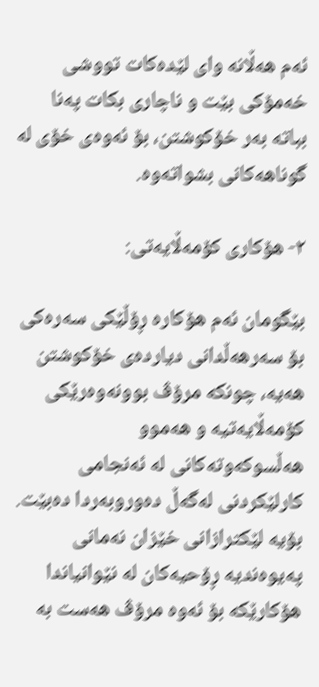ئەم هەڵانە وای لێدەکات تووشی خەمۆکی بێت و ناچاری بکات پەنا بباتە بەر خۆکوشتن، بۆ ئەوەی خۆی لە گوناهەکانی بشواتەوە.

٢- هۆکاری کۆمەڵایەتی:

بێگومان ئەم هۆکارە ڕۆڵێکی سەرەکی بۆ سەرهەڵدانی دیاردەی خۆکوشتن هەیە، چونکە مرۆڤ بوونەوەرێکی کۆمەڵایەتیە و هەموو هەڵسوکەوتەکانی لە ئەنجامی کارلێکردنی لەگەڵ دەوروبەردا دەبێت. بۆیە لێکترازانی خێزان نەمانی پەیوەندیە ڕۆحیەکان لە نێوانیاندا هۆکارێکە بۆ ئەوە مرۆڤ هەست بە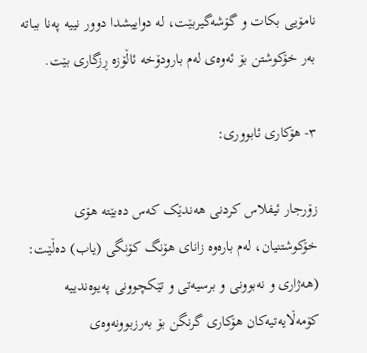نامۆیی بکات و گۆشەگیربێت، لە دواییشدا دوور نییە پەنا بباتە بەر خۆکوشتن بۆ ئەوەی لەم بارودۆخە ئاڵۆزە ڕزگاری بێت.

٣- هۆکاری ئابووری:

زۆرجار ئیفلاس کردنی هەندێک کەس دەبێتە هۆی خۆکوشتنیان، لەم بارەوە زانای هۆنگ کۆنگی (یاب) دەڵێت: (هەژاری و نەبوونی و برسیەتی و تێکچوونی پەیوەندییە کۆمەڵایەتیەکان هۆکاری گرنگن بۆ بەرزبوونەوەی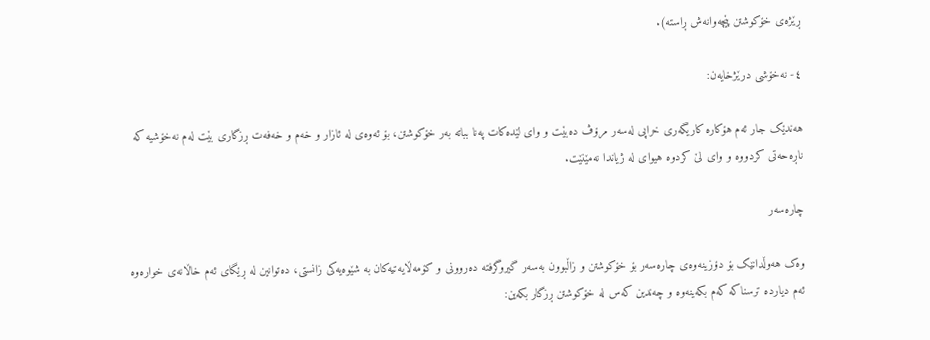ڕێژەی خۆکوشتن پێچەوانەش ڕاستە).

٤- نەخۆشی درێژخایەن:

هەندێک جار ئەم هۆکارە کاریگەری خراپی لەسەر مرۆڤ دەبێت و وای لێدەکات پەنا بباتە بەر خۆکوشتن، بۆ ئەوەی لە ئازار و خەم و خەفەت ڕزگاری بێت لەم نەخۆشیە کە ناڕەحەتی کردووە و وای لێ کردوە هیوای لە ژیاندا نەمێنێت.

چارەسەر

وەک هەوڵدانێک بۆ دۆزینەوەی چارەسەر بۆ خۆکوشتن و زاڵبوون بەسەر گیروگرفتە دەروونی و کۆمەڵایەتیەکان بە شێوەیەکی زانستی، دەتوانین لە ڕێگای ئەم خاڵانەی خوارەوە ئەم دیاردە ترسناکە کەم بکەینەوە و چەندین کەس لە خۆکوشتن ڕزگار بکەین: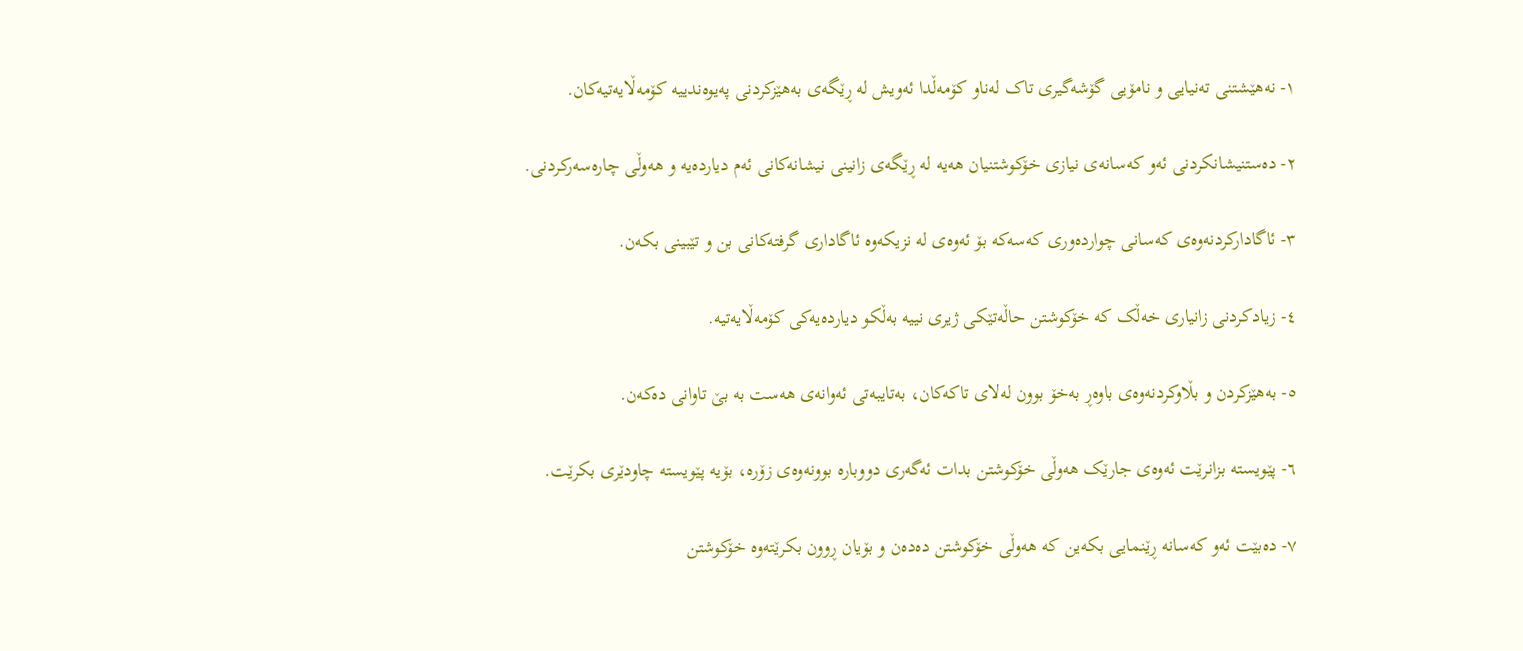١- نەهێشتنی تەنیایی و نامۆیی گۆشەگیری تاک لەناو کۆمەڵدا ئەویش لە ڕێگەی بەهێزکردنی پەیوەندییە کۆمەڵایەتیەکان.

٢- دەستنیشانکردنی ئەو کەسانەی نیازی خۆکوشتنیان هەیە لە ڕێگەی زانینی نیشانەکانی ئەم دیاردەیە و هەوڵی چارەسەرکردنی.

٣- ئاگادارکردنەوەی کەسانی چواردەوری کەسەکە بۆ ئەوەی لە نزیکەوە ئاگاداری گرفتەکانی بن و تێبینی بکەن.

٤- زیادکردنی زانیاری خەڵک کە خۆکوشتن حاڵەتێکی ژیری نییە بەڵکو دیاردەیەکی کۆمەڵایەتیە.

٥- بەهێزکردن و بڵاوکردنەوەی باوەڕ بەخۆ بوون لەلای تاکەکان، بەتایبەتی ئەوانەی هەست بە بێ تاوانی دەکەن.

٦- پێویستە بزانرێت ئەوەی جارێک هەوڵی خۆکوشتن بدات ئەگەری دووبارە بوونەوەی زۆرە، بۆیە پێویستە چاودێری بکرێت.

٧- دەبێت ئەو کەسانە ڕێنمایی بکەین کە هەوڵی خۆکوشتن دەدەن و بۆیان ڕوون بکرێتەوە خۆکوشتن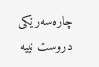چارەسەرێکی دروست نییە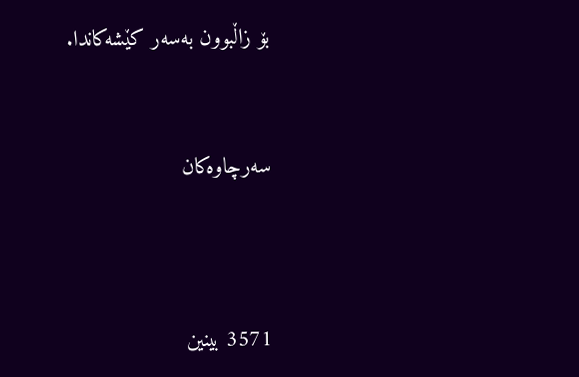بۆ زاڵبوون بەسەر کێشەکاندا.


سەرچاوەکان



3571 بینین